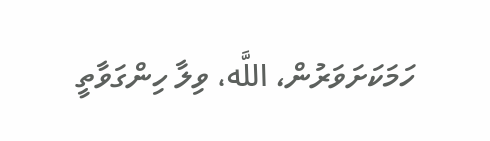ހަމަކަށަވަރުން، اللَّه، ވިލާ ހިންގަވާތީ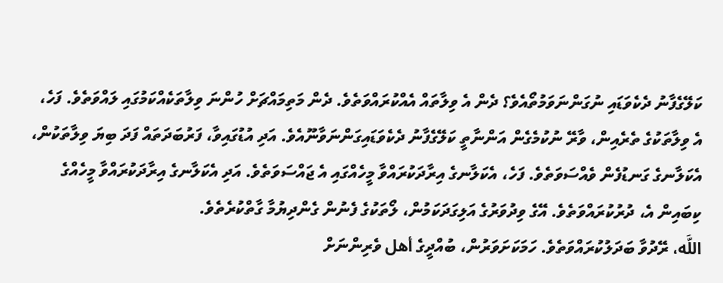ކަލޭގެފާނު ދެކެވަޑައި ނުގަންނަވަމުތޯއެވެ؟ ދެން އެ ވިލާތައް އެއްކުރައްވަތެވެ. ދެން މަތިމައްޗަށް ހުންނަ ވިލާތަކެއްކަމުގައި ލައްވަތެވެ. ފަހެ، އެ ވިލާތަކުގެ ތެރެއިން، ވާރޭ ނުކުމެގެން އަންނާތީ ކަލޭގެފާނު ދެކެވަޑައިގަންނަވާނޫއެވެ. އަދި އުޑުގައިވާ، ފަރުބަދަތައް ފަދަ ބިޔަ ވިލާތަކުން، އެކަލާނގެ ގަނޑުފެން ވެއްސަވަތެވެ. ފަހެ، އެކަލާނގެ އިރާދަކުރައްވާ މީހެއްގައި އެ ޖައްސަވަތެވެ. އަދި އެކަލާނގެ އިރާދަކުރައްވާ މީހެއްގެ ކިބައިން އެ، ދުރުކުރައްވަތެވެ. އޭގެ ވިދުވަރުގެ އަލިގަދަކަމުން، ލޯތަކުގެ ފެނުން ގެންދިޔުމާ ގާތްކުރެތެވެ.
اللَّه، ރޭދުވާ ބަދަލުކުރައްވަތެވެ. ހަމަކަށަވަރުން، ބުއްދީގެ أهل ވެރިންނަށް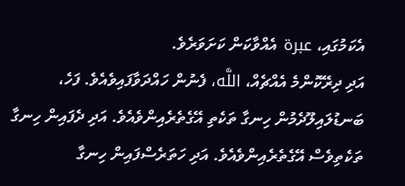އެކަމުގައި، عبرة އެއްވާކަން ކަށަވަރެވެ.
އަދި ދިރޭކޮންމެ އެއްޗެއް، اللَّه، ފެނުން ހައްދަވާފައިވެއެވެ. ފަހެ، ބަނޑުލައިލޫދެމުން ހިނގާ ތަކެތި އޭގެތެރެއިންވެއެވެ. އަދި ދެފައިން ހިނގާ ތަކެތިވެސް އޭގެތެރެއިންވެއެވެ. އަދި ހަތަރެސްފައިން ހިނގާ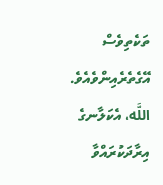ތަކެތިވެސް އޭގެތެރެއިންވެއެވެ. اللَّه، އެކަލާނގެ އިރާދަކުރައްވާ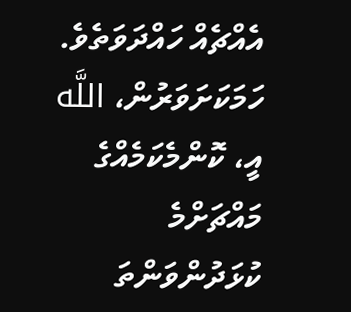އެއްޗެއް ހައްދަވަތެވެ. ހަމަކަށަވަރުން، اللَّه އީ، ކޮންމެކަމެއްގެ މައްޗަށްމެ ކުޅަދުންވަންތަ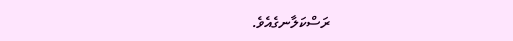ރަސްކަލާނގެއެވެ.